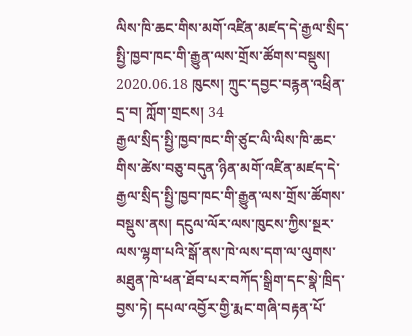ལིས་ཁི་ཆང་གིས་མགོ་འཛིན་མཛད་དེ་རྒྱལ་སྲིད་སྤྱི་ཁྱབ་ཁང་གི་རྒྱུན་ལས་གྲོས་ཚོགས་བསྡུས།
2020.06.18 ཁུངས། ཀྲུང་དབྱང་བརྙན་འཕྲིན་དྲ་བ། ཀློག་གྲངས། 34
རྒྱལ་སྲིད་སྤྱི་ཁྱབ་ཁང་གི་ཙུང་ལི་ལིས་ཁི་ཆང་གིས་ཚེས་བཅུ་བདུན་ཉིན་མགོ་འཛིན་མཛད་དེ་རྒྱལ་སྲིད་སྤྱི་ཁྱབ་ཁང་གི་རྒྱུན་ལས་གྲོས་ཚོགས་བསྡུས་ནས། དངུལ་ལོར་ལས་ཁུངས་ཀྱིས་སྔར་ལས་ལྷག་པའི་སྒོ་ནས་ཁེ་ལས་དག་ལ་ལུགས་མཐུན་ཁེ་ཕན་ཐོབ་པར་བཀོད་སྒྲིག་དང་སྣེ་ཁྲིད་བྱས་ཏེ། དཔལ་འབྱོར་གྱི་རྨང་གཞི་བརྟན་པོ་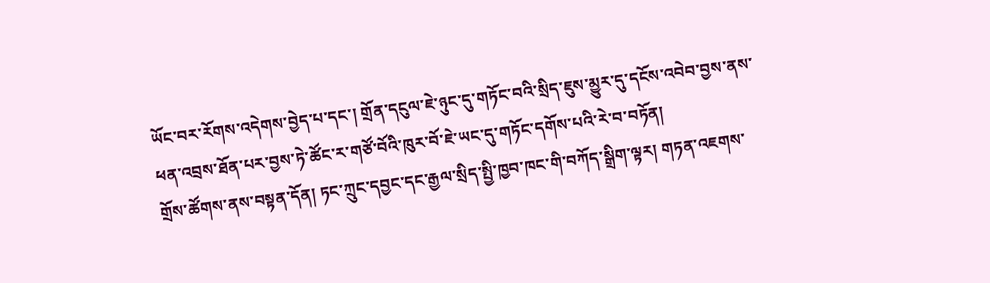ཡོང་བར་རོགས་འདེགས་བྱེད་པ་དང་། གྲོན་དངུལ་ཇེ་ཉུང་དུ་གཏོང་བའི་སྲིད་ཇུས་མྱུར་དུ་དངོས་འབེབ་བྱས་ནས་ཕན་འབྲས་ཐོན་པར་བྱས་ཏེ་ཚོང་ར་གཙོ་བོའི་ཁུར་བོ་ཇེ་ཡང་དུ་གཏོང་དགོས་པའི་རེ་བ་བཏོན།
གྲོས་ཚོགས་ནས་བསྟན་དོན། ཏང་ཀྲུང་དབྱང་དང་རྒྱལ་སྲིད་སྤྱི་ཁྱབ་ཁང་གི་བཀོད་སྒྲིག་ལྟར། གཏན་འཇགས་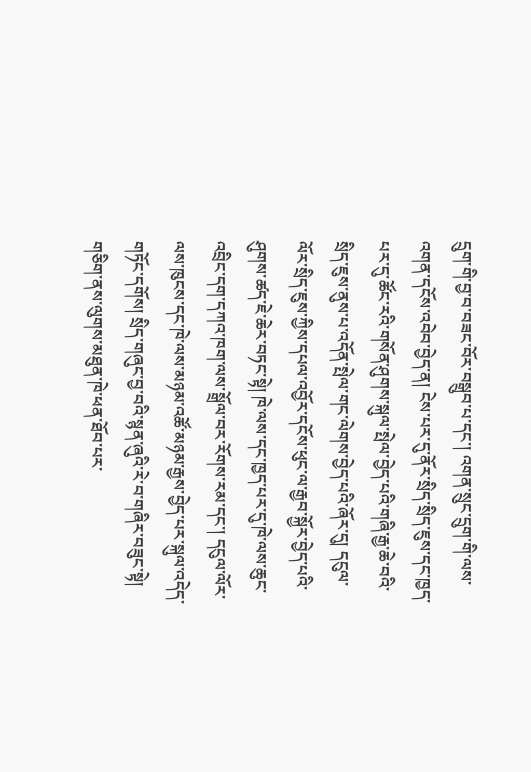དྲུག་གི་བྱ་བ་བཟང་བོར་བསྒྲུབ་པ་དང་། འགན་སྲུང་དྲུག་གི་ལས་འགན་དངོས་འབེབ་བྱེད་ན། ངེས་པར་དུ་ནོར་སྲིད་སྲིད་ཇུས་དང་ཁྱད་པར་དུ་ཚོང་རའི་གསོན་ཤུགས་སྐུལ་སྤེལ་བྱེད་པའི་གཞི་རྒྱ་ཆེ་བའི་སྲིད་ཇུས་ནུས་པ་འདོན་སྤེལ་གང་ལེགས་བྱེད་པའི་ཞོར་དུ། དངུལ་ལོར་སྲིད་ཇུས་ཀྱིས་དཔལ་འབྱོར་དངོས་ཕུང་ལ་རྒྱབ་སྐྱོར་བྱེད་པའི་ཤུགས་ཚད་ཇེ་ཆེར་བཏང་སྟེ། ཁེ་ལས་དང་ཁྱད་པར་དུ་ཁེ་ལས་ཆུང་འབྲིང་དག་དཀའ་ཁག་ལས་སྒྲོལ་བར་རོགས་རམ་དང་། དངུལ་ལོར་ལས་ཁུངས་དང་ཁེ་ལས་མཉམ་འཚོ་མཉམ་རྒྱས་བྱེད་པར་སྐུལ་འདེད་གཏོང་དགོས། སྲིད་གཞུང་བྱ་བའི་སྙན་ཞུའི་རེ་བ་གཞིར་བཟུང་སྟེ། གཅིག་ནས་ལུགས་མཐུན་ཁེ་ཕན་ཐོབ་པར་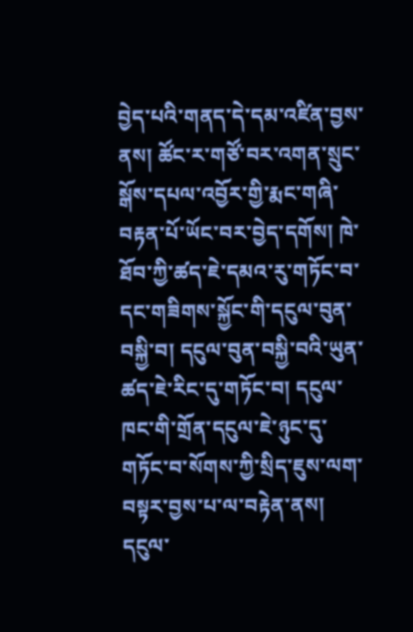བྱེད་པའི་གནད་དེ་དམ་འཛིན་བྱས་ནས། ཚོང་ར་གཙོ་བར་འགན་སྲུང་སྒོས་དཔལ་འབྱོར་གྱི་རྨང་གཞི་བརྟན་པོ་ཡོང་བར་བྱེད་དགོས། ཁེ་ཐོབ་ཀྱི་ཚད་ཇེ་དམའ་རུ་གཏོང་བ་དང་གཟིགས་སྐྱོང་གི་དངུལ་བུན་བསྐྱི་བ། དངུལ་བུན་བསྐྱི་བའི་ཡུན་ཚད་ཇེ་རིང་དུ་གཏོང་བ། དངུལ་ཁང་གི་གྲོན་དངུལ་ཇེ་ཉུང་དུ་གཏོང་བ་སོགས་ཀྱི་སྲིད་ཇུས་ལག་བསྟར་བྱས་པ་ལ་བརྟེན་ནས། དངུལ་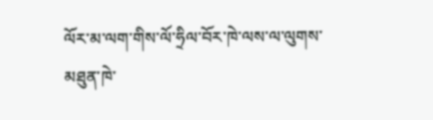ལོར་མ་ལག་གིས་ལོ་ཧྲིལ་བོར་ཁེ་ལས་ལ་ལུགས་མཐུན་ཁེ་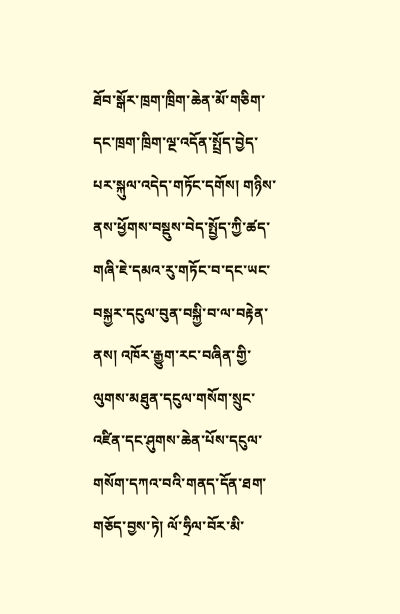ཐོབ་སྒོར་ཁྲག་ཁྲིག་ཆེན་མོ་གཅིག་དང་ཁྲག་ཁྲིག་ལྔ་འདོན་སྤྲོད་བྱེད་པར་སྐུལ་འདེད་གཏོང་དགོས། གཉིས་ནས་ཕྱོགས་བསྡུས་བེད་སྤྱོད་ཀྱི་ཚད་གཞི་ཇེ་དམའ་རུ་གཏོང་བ་དང་ཡང་བསྐྱར་དངུལ་བུན་བསྐྱི་བ་ལ་བརྟེན་ནས། འཁོར་རྒྱུག་རང་བཞིན་གྱི་ལུགས་མཐུན་དངུལ་གསོག་སྲུང་འཛིན་དང་ཤུགས་ཆེན་པོས་དངུལ་གསོག་དཀའ་བའི་གནད་དོན་ཐག་གཅོད་བྱས་ཏེ། ལོ་ཧྲིལ་བོར་མི་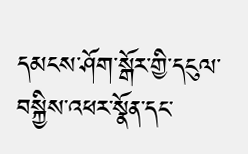དམངས་ཤོག་སྒོར་གྱི་དངུལ་བསྐྱིས་འཕར་སྣོན་དང་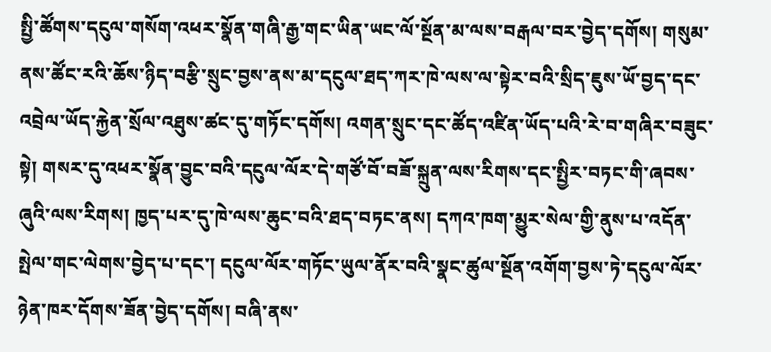སྤྱི་ཚོགས་དངུལ་གསོག་འཕར་སྣོན་གཞི་རྒྱ་གང་ཡིན་ཡང་ལོ་སྔོན་མ་ལས་བརྒལ་བར་བྱེད་དགོས། གསུམ་ནས་ཚོང་རའི་ཆོས་ཉིད་བརྩི་སྲུང་བྱས་ནས་མ་དངུལ་ཐད་ཀར་ཁེ་ལས་ལ་སྟེར་བའི་སྲིད་ཇུས་ཡོ་བྱད་དང་འབྲེལ་ཡོད་རྐྱེན་སྲོལ་འཐུས་ཚང་དུ་གཏོང་དགོས། འགན་སྲུང་དང་ཚོད་འཛིན་ཡོད་པའི་རེ་བ་གཞིར་བཟུང་སྟེ། གསར་དུ་འཕར་སྣོན་བྱུང་བའི་དངུལ་ལོར་དེ་གཙོ་བོ་བཟོ་སྐྲུན་ལས་རིགས་དང་སྤྱིར་བཏང་གི་ཞབས་ཞུའི་ལས་རིགས། ཁྱད་པར་དུ་ཁེ་ལས་ཆུང་བའི་ཐད་བཏང་ནས། དཀའ་ཁག་མྱུར་སེལ་གྱི་ནུས་པ་འདོན་སྤེལ་གང་ལེགས་བྱེད་པ་དང་། དངུལ་ལོར་གཏོང་ཡུལ་ནོར་བའི་སྣང་ཚུལ་སྔོན་འགོག་བྱས་ཏེ་དངུལ་ལོར་ཉེན་ཁར་དོགས་ཟོན་བྱེད་དགོས། བཞི་ནས་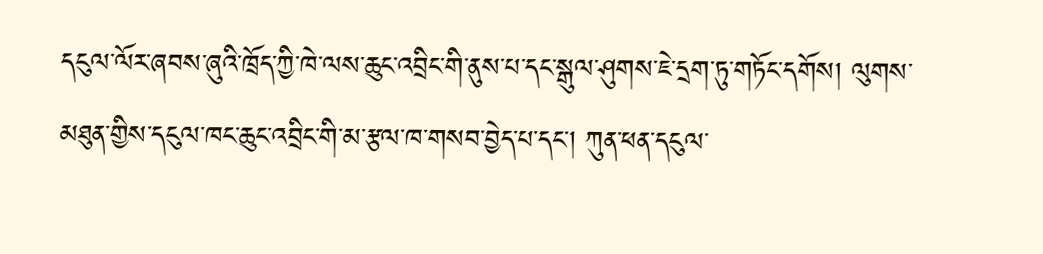དངུལ་ལོར་ཞབས་ཞུའི་ཁྲོད་ཀྱི་ཁེ་ལས་ཆུང་འབྲིང་གི་ནུས་པ་དང་སྒུལ་ཤུགས་ཇེ་དྲག་ཏུ་གཏོང་དགོས། ལུགས་མཐུན་གྱིས་དངུལ་ཁང་ཆུང་འབྲིང་གི་མ་རྩལ་ཁ་གསབ་བྱེད་པ་དང་། ཀུན་ཕན་དངུལ་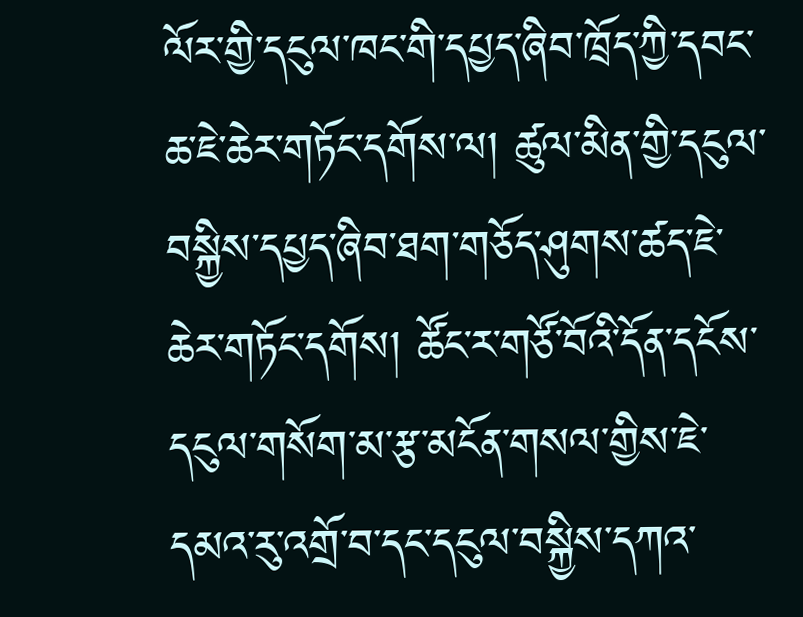ལོར་གྱི་དངུལ་ཁང་གི་དཔྱད་ཞིབ་ཁྲོད་ཀྱི་དབང་ཆ་ཇེ་ཆེར་གཏོང་དགོས་ལ། ཚུལ་མིན་གྱི་དངུལ་བསྐྱིས་དཔྱད་ཞིབ་ཐག་གཅོད་ཤུགས་ཚད་ཇེ་ཆེར་གཏོང་དགོས། ཚོང་ར་གཙོ་བོའི་དོན་དངོས་དངུལ་གསོག་མ་རྩ་མངོན་གསལ་གྱིས་ཇེ་དམའ་རུ་འགྲོ་བ་དང་དངུལ་བསྐྱིས་དཀའ་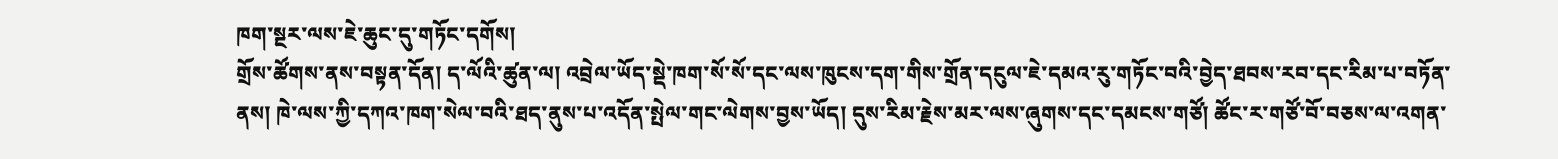ཁག་སྔར་ལས་ཇེ་ཆུང་དུ་གཏོང་དགོས།
གྲོས་ཚོགས་ནས་བསྟན་དོན། ད་ལོའི་ཚུན་ལ། འབྲེལ་ཡོད་སྡེ་ཁག་སོ་སོ་དང་ལས་ཁུངས་དག་གིས་གྲོན་དངུལ་ཇེ་དམའ་རུ་གཏོང་བའི་བྱེད་ཐབས་རབ་དང་རིམ་པ་བཏོན་ནས། ཁེ་ལས་ཀྱི་དཀའ་ཁག་སེལ་བའི་ཐད་ནུས་པ་འདོན་སྤེལ་གང་ལེགས་བྱས་ཡོད། དུས་རིམ་རྗེས་མར་ལས་ཞུགས་དང་དམངས་གཙོ། ཚོང་ར་གཙོ་བོ་བཅས་ལ་འགན་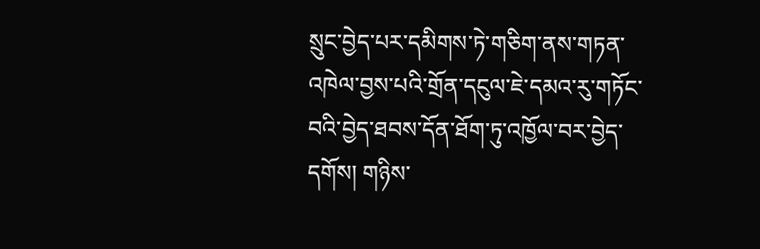སྲུང་བྱེད་པར་དམིགས་ཏེ་གཅིག་ནས་གཏན་འཁེལ་བྱས་པའི་གྲོན་དངུལ་ཇེ་དམའ་རུ་གཏོང་བའི་བྱེད་ཐབས་དོན་ཐོག་ཏུ་འཁྱོལ་བར་བྱེད་དགོས། གཉིས་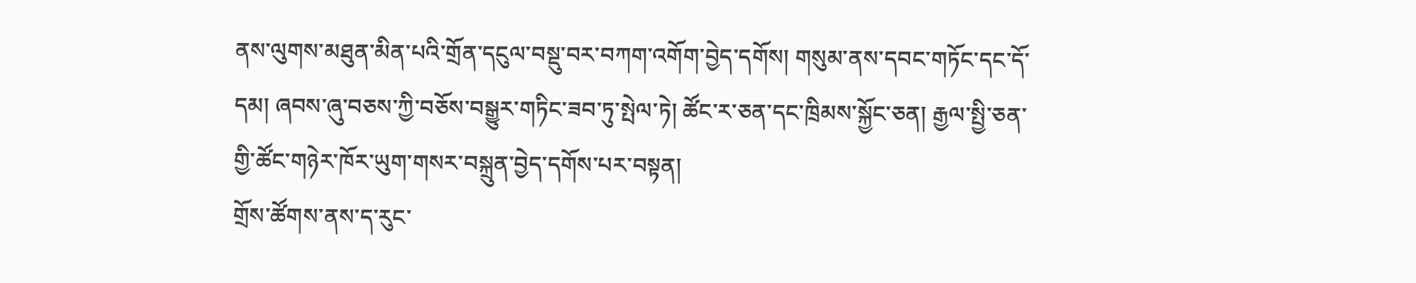ནས་ལུགས་མཐུན་མིན་པའི་གྲོན་དངུལ་བསྡུ་བར་བཀག་འགོག་བྱེད་དགོས། གསུམ་ནས་དབང་གཏོང་དང་དོ་དམ། ཞབས་ཞུ་བཅས་ཀྱི་བཅོས་བསྒྱུར་གཏིང་ཟབ་ཏུ་སྤེལ་ཏེ། ཚོང་ར་ཅན་དང་ཁྲིམས་སྐྱོང་ཅན། རྒྱལ་སྤྱི་ཅན་གྱི་ཚོང་གཉེར་ཁོར་ཡུག་གསར་བསྐྲུན་བྱེད་དགོས་པར་བསྟན།
གྲོས་ཚོགས་ནས་ད་རུང་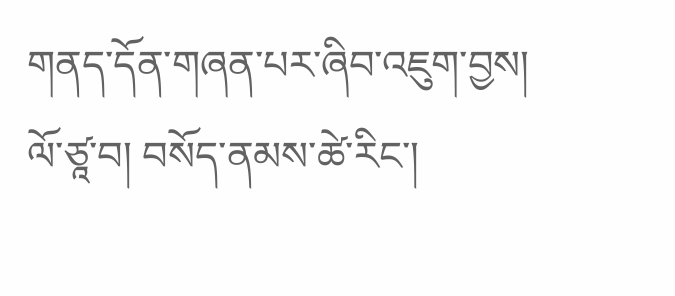གནད་དོན་གཞན་པར་ཞིབ་འཇུག་བྱས།
ལོ་ཙཱ་བ། བསོད་ནམས་ཚེ་རིང་།